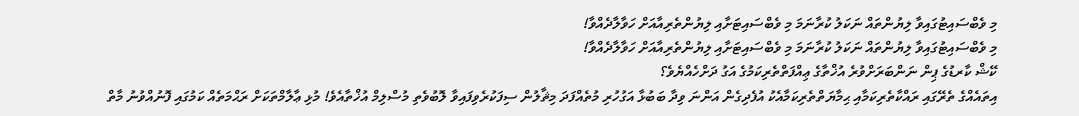މި ވެބްސައިޓުގައިވާ ލިޔުންތައް ނަކަލު ކުރާނަމަ މި ވެބްސައިޓަށާއި ލިޔުންތެރިއާއަށް ހަވާލާދެއްވާ!
މި ވެބްސައިޓުގައިވާ ލިޔުންތައް ނަކަލު ކުރާނަމަ މި ވެބްސައިޓަށާއި ލިޔުންތެރިއާއަށް ހަވާލާދެއްވާ!
ކޭޝް ކާރޑުގެ ޕިން ނަންބަރަށްވުރެ އުޚްތާގެ ޢިއްފަތްތެރިކަމުގެ އަގު ދަށްހެއްޔެވެ؟
އިތައެއްގެ ތެރޭގައި ރައްކާތެރިކަމާއި ޙިމާޔަތްތެރިކަމާއެކު އުފެދިގެން އަންނަ ވިދާ ބަބުޅާ އަގުހުރި މުތެއްފަދަ މިޘާލުން ސިފަކުރެވިފައިވާ ލޮބުވެތި މުސްލިމް އުޚްތާއެވެ! މުޅި ޢާލާމްތަކަށް ރަޙްމަތެއް ކަމުގައި ފޮނުއްވުނު މާތް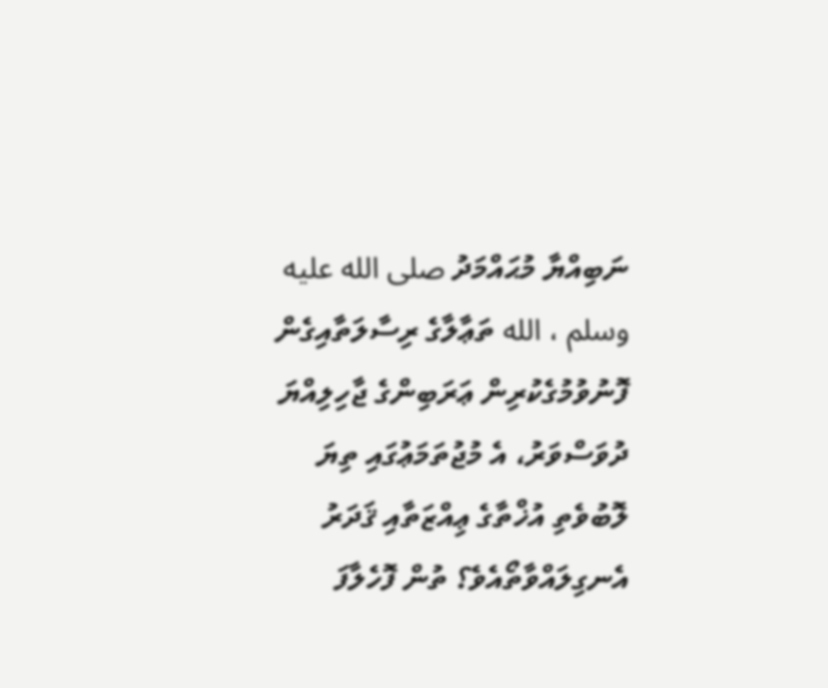ނަބިއްޔާ މުޙައްމަދު صلى الله عليه وسلم ، الله ތަޢާލާގެ ރިސާލަތާއިގެން ފޮނުވުމުގެކުރިން ޢަރަބިންގެ ޖާހިލިއްޔަ ދުވަސްވަރު، އެ މުޖުތަމަޢުގައި ތިޔަ ލޮބުވެތި އުޚްތާގެ ޢިއްޒަތާއި ޤަދަރު އެނގިލައްވާތޯއެވެ؟ ތުން ފޮހެލާފަ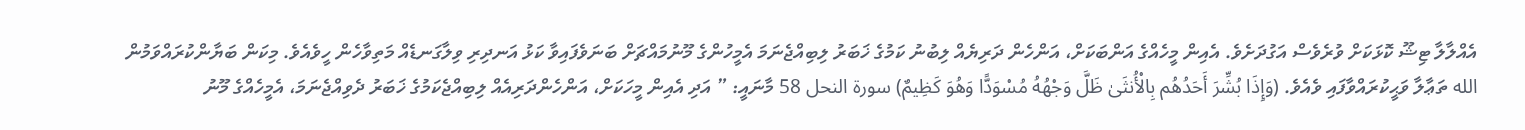އެއްލާލާ ޓިޝޫ ކޮޅަކަށް ވުރެވެސް އަގުދަށެވެ. އެއިން މީހެއްގެ އަންބަކަށް، އަންހެން ދަރިޔެއް ލިބުނު ކަމުގެ ޚަބަރު ލިބިއްޖެނަމަ އެމީހުންގެ މޫނުމައްޗަށް ބަނަވެފައިވާ ކަޅު އަނދިރި ވިލާގަނޑެއް މަތިވާހެން ހީވެއެވެ. މިކަން ބަޔާންކުރައްވަމުން الله ތަޢާލާ ވަޙީކުރައްވާފައި ވެއެވެ. (وَإِذَا بُشِّرَ‌ أَحَدُهُم بِالْأُنثَىٰ ظَلَّ وَجْهُهُ مُسْوَدًّا وَهُوَ كَظِيمٌ) سورة النحل 58 މާނައީ: ” އަދި އެއިން މީހަކަށް، އަންހެންދަރިއެއް ލިބިއްޖެކަމުގެ ޚަބަރު ދެވިއްޖެނަމަ، އެމީހެއްގެ މޫނު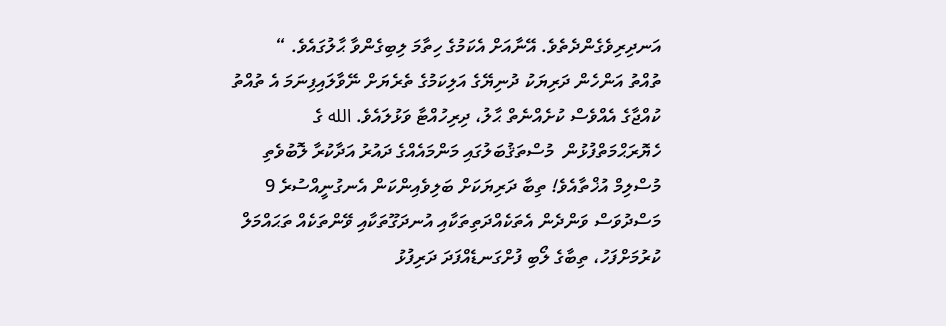އަނދިރިވެގެންދެތެވެ. އޭނާއަށް އެކަމުގެ ހިތާމަ ލިބިގެންވާ ޙާލުގައެވެ. “
ތުއްތު އަންހެން ދަރިޔަކު ދުނިޔޭގެ އަލިކަމުގެ ތެރެޔަށް ނޭވާލައިފިނަމަ އެ ތުއްތު ކުއްޖާގެ އެއްވެސް ކުށެއްނެތް ޙާލު، ދިރިހުއްޓާ ވަޅުލައެވެ. الله ގެ ހެޔޮރަޙްމަތްފުޅުން  މުސްތަޤުބަލުގައި މަންމައެއްގެ ދައުރު އަދާކުރާ ލޮބުވެތި މުސްލިމް އުޚްތާއެވެ! ތިބާ ދަރިޔަކަށް ބަލިވެއިންކަން އެނގުނީއްސުރެ 9 މަސްދުވަސް ވަންދެން އެތަކެއްދަތިތަކާއި އުނދަގޫތަކާއި ވޭންތަކެއް ތަޙައްމަލް ކުރުމަށްފަހު، ތިބާގެ ލޯބި ފުށްގަނޑެއްފަދަ ދަރިފުޅު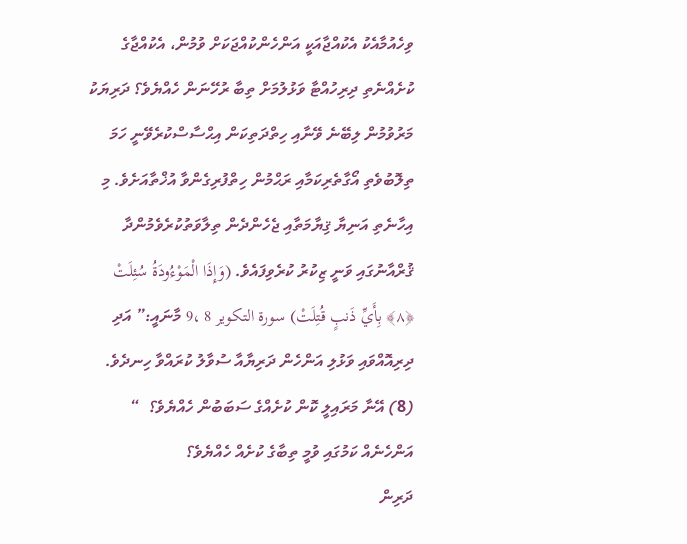ވިހެއުމާއެކު އެކުއްޖާއަކީ އަންހެންކުއްޖަކަށް ވުމުން، އެކުއްޖާގެ ކުށެއްނެތި ދިރިހުއްޓާ ވަޅުލުމަށް ތިބާ ރުހޭނަން ހެއްޔެވެ؟ ދަރިޔަކު މަރުވުމުން ލިބޭނެ ވޭނާއި ހިތްދަތިކަން އިޙްސާސްކުރެވޭނީ ހަމަ ތިލޮބުވެތި އޯގާތެރިކަމާއި ރަޙްމުން ހިތްފުރިގެންވާ އުޚްތާއަށެވެ. މި އިހާނެތި އަނިޔާ ޤިޔާމަތާއި ޖެހެންދެން ތިލާވަތުކުރެވެމުންދާ ޤުރްއާނުގައި ވަނީ ޒިކުރު ކުރެވިފައެވެ. (وَإِذَا الْمَوْءُودَةُ سُئِلَتْ ﴿٨﴾ بِأَيِّ ذَنبٍ قُتِلَتْ) سورة التكوير 8 ،9 މާނައީ:” އަދި ދިރިއޮއްވައި ވަޅުލި އަންހެން ދަރިޔާއާ ސުވާލު ކުރައްވާ ހިނދެވެ. (8) އޭނާ މަރައިލީ ކޮން ކުށެއްގެ ސަބަބުން ހެއްޔެވެ؟  “ އަންހެނެއް ކަމުގައި ވުމީ ތިބާގެ ކުށެއް ހެއްޔެވެ؟
ދަރިން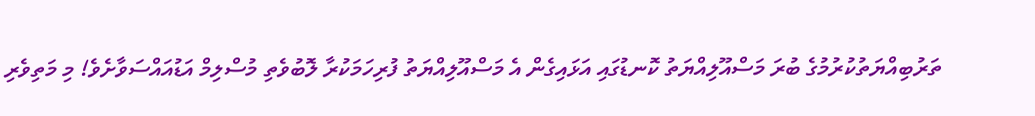ތަރުބިއްޔަތުކުރުމުގެ ބުރަ މަސްއޫލިއްޔަތު ކޮނޑުގައި އަޅައިގެން އެ މަސްއޫލިއްޔަތު ފުރިހަމަކުރާ ލޮބުވެތި މުސްލިމް އަޑުއައްސަވާށެވެ! މި މަތިވެރި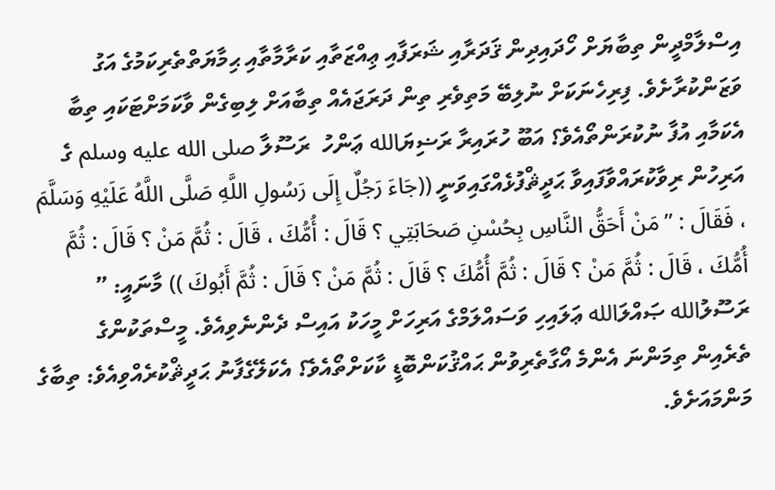އިސްލާމްދީން ތިބާޔަށް ހޯދައިދިން ޤަދަރާއި ޝަރަފާއި ޢިއްޒަތާއި ކަރާމާތާއި ޙިމާޔަތްތެރިކަމުގެ އަގު ވަޒަންކުރާށެވެ. ފިރިހެނަކަށް ނުލިބޭ މަތިވެރި ތިން ދަރަޖައެއް ތިބާއަށް ލިބިގެން ވާކަމަށްޓަކައި ތިބާ އެކަމާއި އުފާ ނުކުރަންތޯއެވެ؟ އަބޫ ހުރައިރާ ރަޟިޔަالله ޢަންހު  ރަސޫލާ صلى الله عليه وسلم ގެ  އަރިހުން ރިވާކުރައްވާފައިވާ ޙަދީޘްފުޅެއްގައިވަނީ ((جَاءَ رَجُلٌ إِلَى رَسُولِ اللَّهِ صَلَّى اللَّهُ عَلَيْهِ وَسَلَّمَ ، فَقَالَ : ” مَنْ أَحَقُّ النَّاسِ بِحُسْنِ صَحَابَتِي ؟ قَالَ : أُمُّكَ ، قَالَ : ثُمَّ مَنْ ؟ قَالَ : ثُمَّ أُمُّكَ ، قَالَ : ثُمَّ مَنْ ؟ قَالَ : ثُمَّ أُمُّكَ ؟ قَالَ : ثُمَّ مَنْ ؟ قَالَ : ثُمَّ أَبُوكَ )) މާނައީ: ” ރަސޫލުالله ޞައްލަالله ޢަލައިހި ވަސައްލަމްގެ އަރިހަށް މީހަކު އައިސް ދެންނެވިއެވެ. މީސްތަކުންގެ ތެރެއިން ތިމަންނަ އެންމެ އޯގާތެރިވުން ޙައްޤުކަންބޮޑީ ކާކަށްތޯއެވެ؟ އެކަލޭގެފާނު ޙަދީޘްކުރެއްވިއެވެ: ތިބާގެ މަންމައަށެވެ.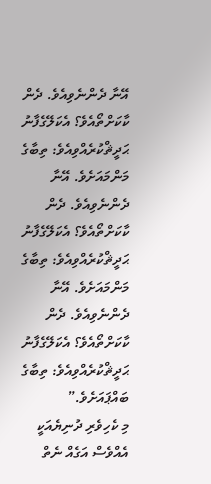އޭނާ ދެންނެވިއެވެ. ދެން ކާކަށްތޯއެވެ؟ އެކަލޭގެފާނު ޙަދީޘްކުރެއްވިއެވެ: ތިބާގެ މަންމައަށެވެ. އޭނާ ދެންނެވިއެވެ. ދެން ކާކަށްތޯއެވެ؟ އެކަލޭގެފާނު ޙަދީޘްކުރެއްވިއެވެ: ތިބާގެ މަންމައަށެވެ. އޭނާ ދެންނެވިއެވެ. ދެން ކާކަށްތޯއެވެ؟ އެކަލޭގެފާނު ޙަދީޘްކުރެއްވިއެވެ: ތިބާގެ ބައްޕައަށެވެ.”
މި ކެހިވެރި ދުނިޔެއަކީ އެއްވެސް އަގެއް ނެތް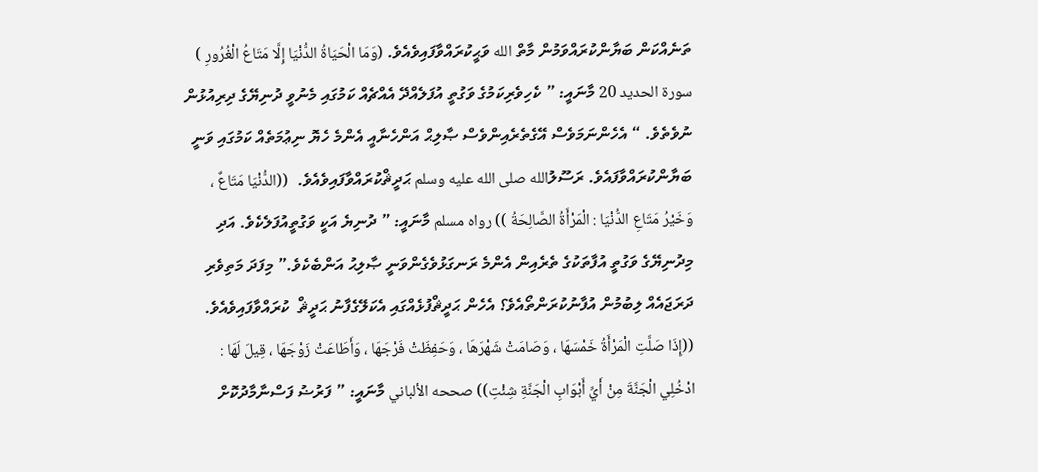ތަނެއްކަން ބަޔާންކުރައްވަމުން މާތް الله ވަޙީކުރައްވާފައިވެއެވެ. (وَمَا الْحَيَاةُ الدُّنْيَا إِلَّا مَتَاعُ الْغُرُ‌ورِ‌ ) سورة الحديد 20 މާނައީ: ” ކެހިވެރިކަމުގެ ވަގުތީ އުފަލެއްދޭ އެއްޗެއް ކަމުގައި މެނުވީ ދުނިޔޭގެ ދިރިއުޅުން ނުވެތެވެ. “ އެހެންނަމަވެސް އޭގެތެރެއިންވެސް ޞާލިޙް އަންހެނާއީ އެންމެ ހެޔޮ ނިޢުމަތެއް ކަމުގައި ވަނީ ބަޔާންކުރައްވާފައެވެ. ރަސޫލުالله صلى الله عليه وسلم ޙަދީޘްކުރައްވާފައިވެއެވެ.  ((الدُّنْيَا مَتَاعٌ ، وَخَيْرُ مَتَاعِ الدُّنْيَا : الْمَرْأَةُ الصَّالِحَةُ )) رواه مسلم މާނައީ: ” ދުނިޔެ އަކީ ވަގުތީއުފަލެކެވެ. އަދި މިދުނިޔޭގެ ވަގުތީ އުފާތަކުގެ ތެރެއިން އެންމެ ރަނގަޅުވެގެންވަނީ ޞާލިޙު އަންބެކެވެ.” މިފަދަ މަތިވެރި ދަރަޖައެއް ލިބުމުން އުފާނުކުރަންތޯއެވެ؟ އެހެން ޙަދީޘްފުޅެއްގައި އެކަލޭގެފާނު ޙަދީޘް  ކުރައްވާފައިވެއެވެ. ((إِذَا صَلَّتِ الْمَرْأَةُ خَمْسَهَا ، وَصَامَتْ شَهْرَهَا ، وَحَفِظَتْ فَرْجَهَا ، وَأَطَاعَتْ زَوْجَهَا ، قِيلَ لَهَا : ادْخُلِي الْجَنَّةَ مِنْ أَيِّ أَبْوَابِ الْجَنَّةِ شِئْتِ)) صححه الألباني މާނައީ: ” ފަރުޟު ފަސްނާމާދުކޮށް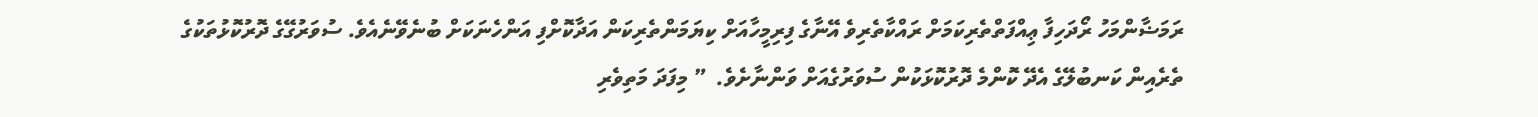ރަމަޟާންމަހު ރޯދަހިފާ ޢިއްފަތްތެރިކަމަށް ރައްކާތެރިވެ އޭނާގެ ފިރިމީހާއަށް ކިޔަމަންތެރިކަން އަދާކޮށްފި އަންހެނަކަށް ބުނެވޭނެއެވެ. ސުވަރުގޭގެ ދޮރުކޮޅުތަކުގެ ތެރެއިން ކަނބުލޭގެ އެދޭ ކޮންމެ ދޮރުކޮޅަކުން ސުވަރުގެއަށް ވަންނާށެވެ.  ” މިފަދަ މަތިވެރި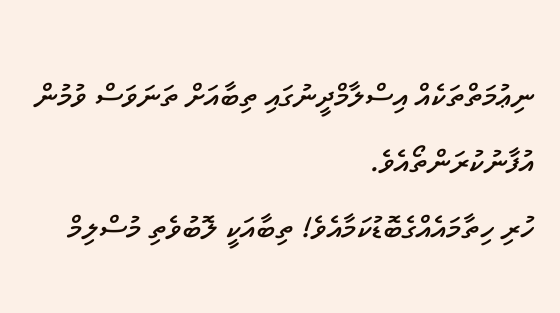ނިޢުމަތްތަކެއް އިސްލާމްދީނުގައި ތިބާއަށް ތަނަވަސް ވުމުން އުފާނުކުރަންތޯއެވެ.
ހުރި ހިތާމައެއްގެބޮޑުކަމާއެވެ! ތިބާއަކީ ލޮބުވެތި މުސްލިމް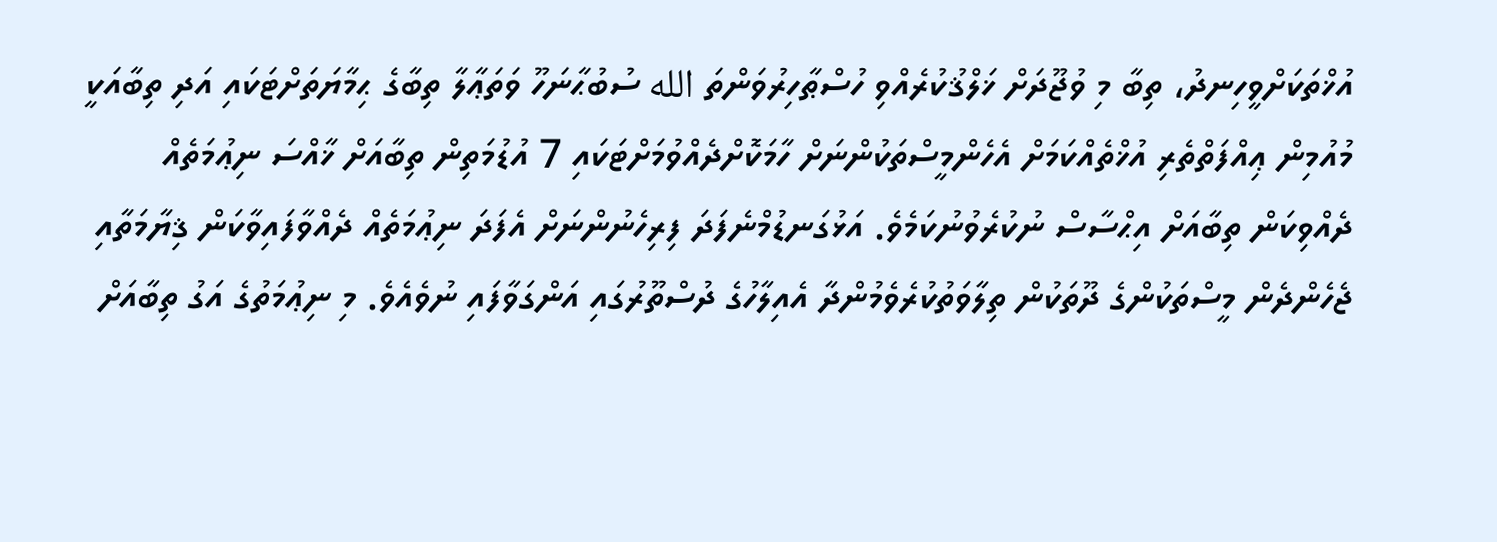އުޚްތަކަށްވީހިނދު، ތިބާ މި ވުޖޫދަށް ޚަލްޤުކުރެއްވި ހުސްޠާހިރުވަންތަ الله ސުބުޙާނަހޫ ވަތަޢާލާ ތިބާގެ ޙިމާޔަތަށްޓަކައި އަދި ތިބާއަކީ މުއުމިން ޢިއްފަތްތެރި އުޚްތެއްކަމަށް އެހެންމީސްތަކުންނަށް ހާމަކޮށްދެއްވުމަށްޓަކައި 7 އުޑުމަތިން ތިބާއަށް ޚާއްސަ ނިޢުމަތެއް ދެއްވިކަން ތިބާއަށް އިޙްސާސް ނުކުރެވުނުކަމެވެ. އަޅުގަނޑުމްނެފަދަ ފިރިހެނުންނަށް އެފަދަ ނިޢުމަތެއް ދެއްވާފައިވާކަން ޤިޔާމަތާއި ޖެހެންދެން މީސްތަކުންގެ ދޫތަކުން ތިލާވަތުކުރެވެމުންދާ އެއިލާހުގެ ދުސްތޫރުގައި އަންގަވާފައި ނުވެއެވެ. މި ނިޢުމަތުގެ އަގު ތިބާއަށް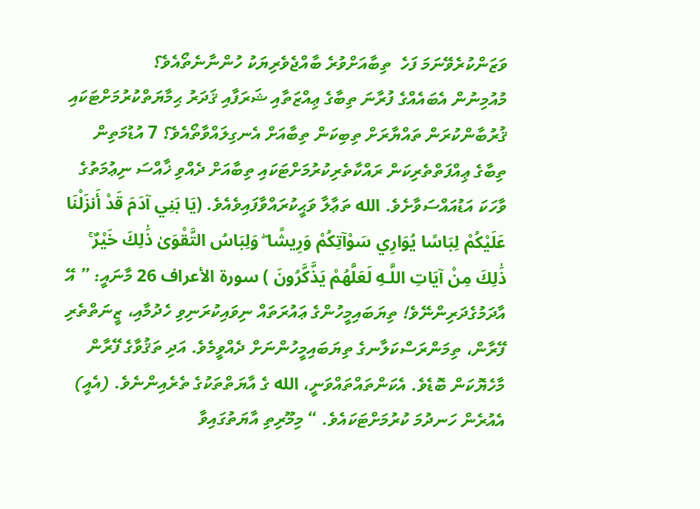ވަޒަންކުރެވޭނަމަ ފަހެ  ތިބާއަށްވުރެ ބާއްޖެވެރިޔަކު ހުންނާނެތޯއެވެ؟
މުއުމިނުން އެބައެއްގެ ފުރާނަ ތިބާގެ ޢިއްޒަތާއި ޝަރަފާއި ޤަދަރު ޙިމާޔަތްކުރުމަށްޓަކައި ޤުރުބާންކުރަން ތައްޔާރަށް ތިބިކަން ތިބާއަށް އެނގިލައްވާތޯއެވެ؟ 7 އުޑުމަތިން ތިބާގެ ޢިއްފަތްތެރިކަން ރައްކާތެރިކުރުމަށްޓަކައި ތިބާއަށް ދެއްވި ޚާއްސަ ނިޢުމަތުގެ ވާހަކަ އަޑުއައްސަވާށެވެ. الله ތަޢާލާ ވަޙީކުރައްވާފައިވެއެވެ. (يَا بَنِي آدَمَ قَدْ أَنزَلْنَا عَلَيْكُمْ لِبَاسًا يُوَارِ‌ي سَوْآتِكُمْ وَرِ‌يشًا ۖ وَلِبَاسُ التَّقْوَىٰ ذَٰلِكَ خَيْرٌ‌ ۚ ذَٰلِكَ مِنْ آيَاتِ اللَّـهِ لَعَلَّهُمْ يَذَّكَّرُ‌ونَ ) سورة الأعراف 26 މާނައީ: ” އޭ  އާދަމުގެދަރިންނޭވެ! ތިޔަބައިމީހުންގެ ޢައުރަތައް ނިވައިކުރަނިވި ހެދުމާއި، ޒީނަތްތެރި ފޭރާން، ތިމަންރަސްކަލާނގެ ތިޔަބައިމީހުންނަށް ދެއްވީމެވެ. އަދި ތަޤުވާގެ ފޭރާން މާހެޔޮކަން ބޮޑެވެ. އެކަންތައްތައްވަނީ، الله ގެ އާޔަތްތަކުގެ ތެރެއިންނެވެ. (އެއީ) އެއުރެން ހަނދުމަ ކުރުމަށްޓަކައެވެ. “ މިމޫރިތި އާޔަތުގައިވާ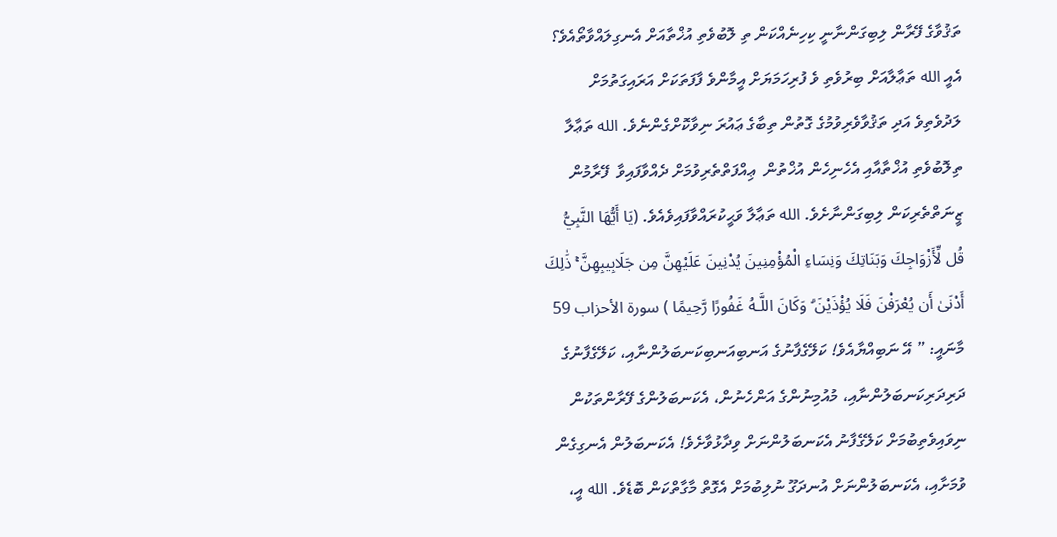ތަޤުވާގެ ފޭރާން ލިބިގަންނާނީ ކިހިނެއްކަން ތި ލޮބުވެތި އުޚްތާއަށް އެނގިލައްވާތޯއެވެ؟ އެއީ الله ތަޢާލާއަށް ބިރުވެތި ވެ ފުރިހަމަޔަށް އީމާންވެ ފާފަތަކަށް އަރައިގަތުމަށް ލަދުވެތިވެ އަދި ތަޤުވާވެރިވުމުގެ ގޮތުން ތިބާގެ ޢައުރަ ނިވާކޮށްގެންނެވެ. الله ތަޢާލާ ތިލޮބުވެތި އުޚްތާއާއި އެހެނިހެން އުޚްތުން  ޢިއްފަތްތެރިވުމަށް ދެއްވާފައިވާ  ފޭރާމުން ޒީނަތްތެރިކަން ލިބިގަންނާށެވެ. الله ތަޢާލާ ވަޙީކުރައްވާފައިވެއެވެ. (يَا أَيُّهَا النَّبِيُّ قُل لِّأَزْوَاجِكَ وَبَنَاتِكَ وَنِسَاءِ الْمُؤْمِنِينَ يُدْنِينَ عَلَيْهِنَّ مِن جَلَابِيبِهِنَّ ۚ ذَٰلِكَ أَدْنَىٰ أَن يُعْرَ‌فْنَ فَلَا يُؤْذَيْنَ ۗ وَكَانَ اللَّـهُ غَفُورً‌ا رَّ‌حِيمًا ) سورة الأحزاب 59 މާނައީ: ” އޭ ނަބިއްޔާއެވެ! ކަލޭގެފާނުގެ އަނބިއަނބިކަނބަލުންނާއި، ކަލޭގެފާނުގެ ދަރިދަރިކަނބަލުންނާއި، މުއުމިނުންގެ އަންހެނުން، އެކަނބަލުންގެ ފޭރާންތަކުން ނިވައިވެތިބުމަށް ކަލޭގެފާނު އެކަނބަލުންނަށް ވިދާޅުވާށެވެ! އެކަނބަލުން އެނގިގެން ވުމަށާއި، އެކަނބަލުންނަށް އުނދަގޫ ނުލިބުމަށް އެގޮތް މާގާތްކަން ބޮޑެވެ. الله އީ،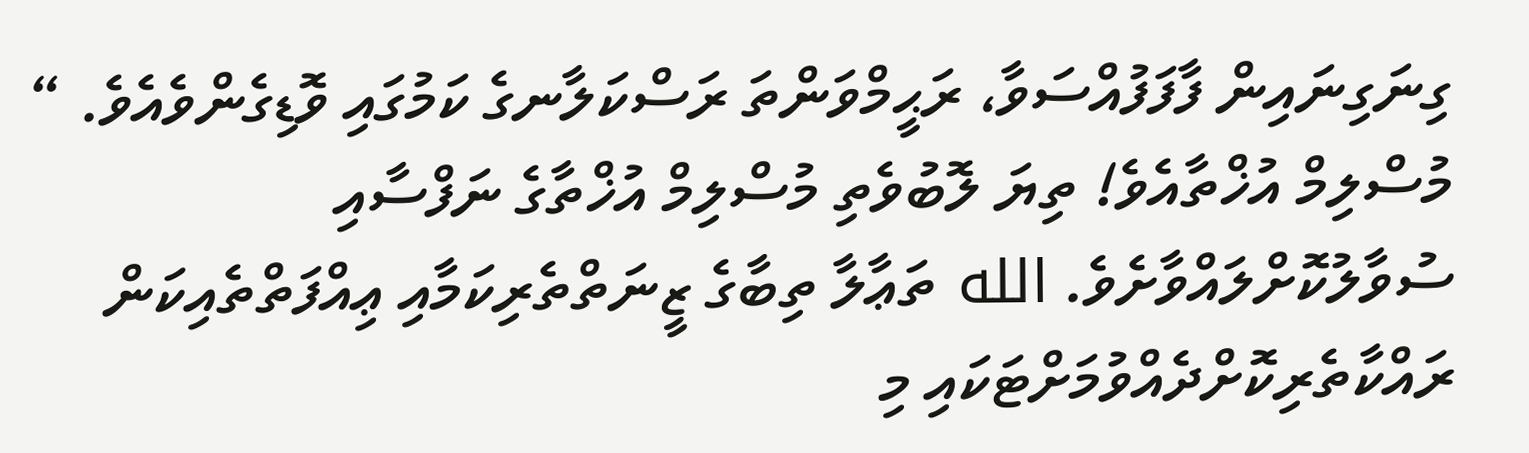ގިނަގިނައިން ފާފަފުއްސަވާ، ރަޙީމްވަންތަ ރަސްކަލާނގެ ކަމުގައި ވޮޑިގެންވެއެވެ. “
މުސްލިމް އުޚްތާއެވެ! ތިޔަ ލޮބުވެތި މުސްލިމް އުޚްތާގެ ނަފްސާއި ސުވާލުކޮށްލައްވާށެވެ. الله ތަޢާލާ ތިބާގެ ޒީނަތްތެރިކަމާއި ޢިއްފަތްތެއިކަން ރައްކާތެރިކޮށްދެއްވުމަށްޓަކައި މި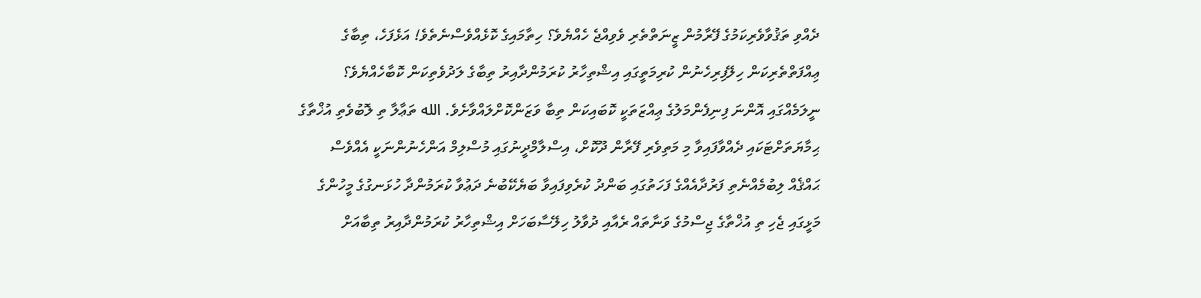ދެއްވި ތަޤުވާވެރިކަމުގެ ފޭރާމުން ޒީނަތްތެރި ވެވިއްޖެ ހެއްޔެވެ؟ ހިތާމައިގެ ކޮޅެއްވެސްނެތެވެ! އަޅެފަހެ، ތިބާގެ ޢިއްފަތްތެރިކަން ހިލޭފިރިހެނުން ކުރިމަތީގައި އިޝްތިހާރު ކުރަމުންދާއިރު ތިބާގެ ލަދުވެތިކަން ކޮބާހެއްޔެވެ؟ ނީލަމެއްގައި އޮންނަ ފިނިފެންމަލުގެ ޢިއްޒަތަކީ ކޮބައިކަން ތިބާ ވަޒަންކޮށްލައްވާށެވެ. الله ތަޢާލާ ތި ލޮބުވެތި އުޚްތާގެ ޙިމާޔަތަށްޓަކައި ދެއްވާފައިވާ މި މަތިވެރި ފޭރާން ދޫކޮށް، އިސްލާމްދީނުގައި މުސްލިމް އަންހެނުންނަކީ އެއްވެސް ޙައްޤެއް ލިބުމެއްނެތި ފަރުދާއެއްގެ ފަހަތުގައި ބަންދު ކުރެވިފައިވާ ބަޔެކޭބުނެ ދަޢުވާ ކުރަމުންދާ ހުޅަނގުގެ މީހުންގެ މަޅީގައި ޖެހި ތި އުޚްތާގެ ޖިސްމުގެ ވަނާތައް ރެއާއި ދުވާލު ހިލޭސާބަހަށް އިޝްތިހާރު ކުރަމުންދާއިރު ތިބާއަށް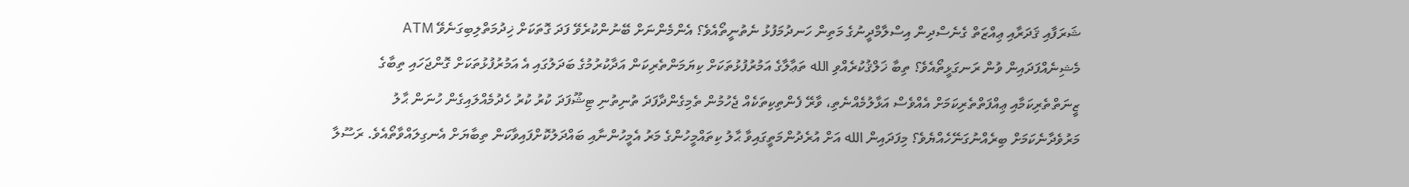ޝަރަފާއި ޤަދަރާއި ޢިއްޒަތް ގެނެސްދިން އިސްލާމްދީނުގެ މަތިން ހަނދުމަފުޅު ނެތުނީތޯއެވެ؟ އެންމެންނަށް ބޭނުންކުރެވޭ ފަދަ ގޮތަކަށް ޚިދުމަތްލިބިގަނެވޭ ATM  މެޝިނެއްފަދައިން ވުން ރަނގަޅީތޯއެވެ؟ ތިބާ ޚަލްޤުކުރެއްވި الله ތަޢާލާގެ އަމުރުފުޅުތަކަށް ކިޔަމަންތެރިކަން އަދާކުރުމުގެ ބަދަލުގައި އެ އަމުރުފުޅުތަކަށް ގޮންޖަހައި ތިބާގެ ޒީނަތްތެރިކަމާއި ޢިއްފަތްތެރިކަމަށް އެއްވެސް އަޅާލުމެއްނެތި، ވާރޭ ފެންތިކިތަކެއް ޖެހުމުން ތެމިގެންދާފަދަ ތުނިތުނި ޓިޝޫފަދަ ކުރު ކުރު ހެދުމެއްލައިގެން ހުނަން ޙާލު މަރުވެދާނެކަމަށް ބިރެއްނުގަނޭހެއްޔެވެ؟ މިފަދައިން الله އަށް އުރެދުންމަތީގައިވާ ޙާލު ކިތައްމީހުންގެ މަރު އެމީހުންނާއި ބައްދަލުކޮށްފައިވާކަން ތިބާޔަށް އެނގިލައްވާތޯއެވެ. ރަސޫލާ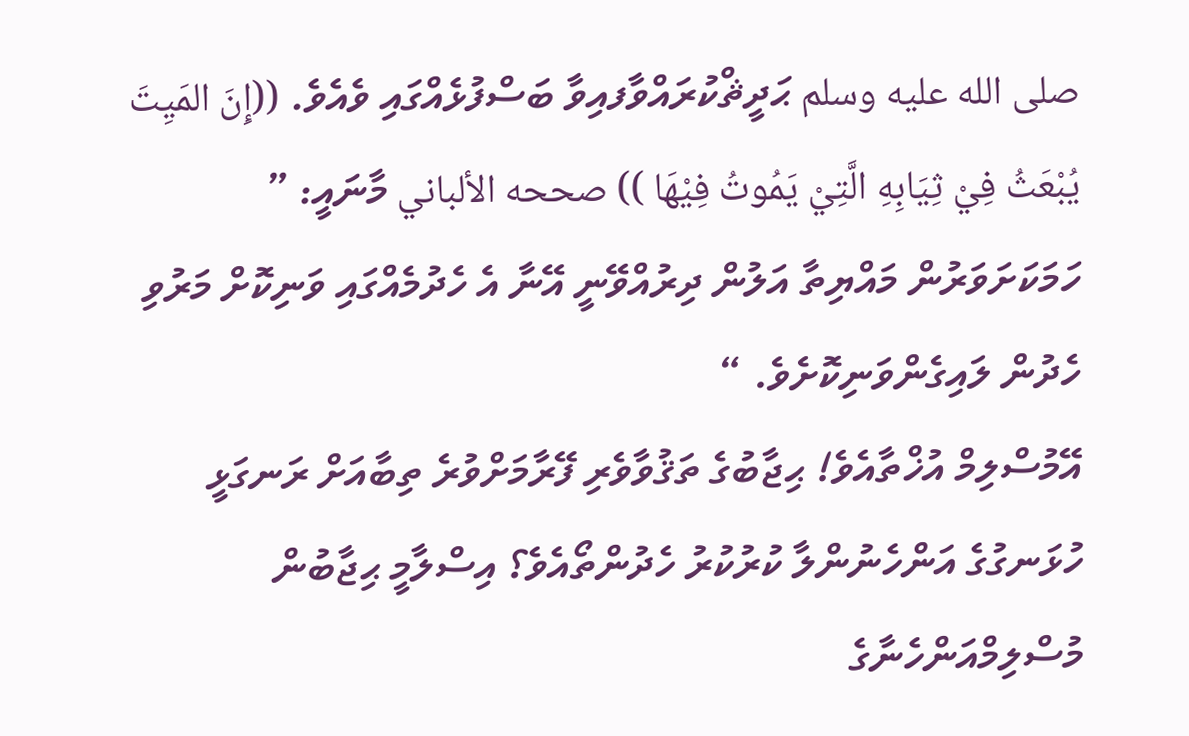صلى الله عليه وسلم ޙަދީޘްކުރައްވާފއިވާ ބަސްފުޅެއްގައި ވެއެވެ. ((إِنَ المَيِتَ يُبْعَثُ فِيْ ثِيَابِهِ الَّتِيْ يَمُوتُ فِيْهَا )) صححه الألباني މާނައީ: ” ހަމަކަށަވަރުން މައްޔިތާ އަލުން ދިރުއްވޭނީ އޭނާ އެ ހެދުމެއްގައި ވަނިކޮށް މަރުވި ހެދުން ލައިގެންވަނިކޮށެވެ. “
އޭމުސްލިމް އުޚްތާއެވެ! ޙިޖާބުގެ ތަޤުވާވެރި ފޭރާމަށްވުރެ ތިބާއަށް ރަނގަޅީ ހުޅަނގުގެ އަންހެނުންލާ ކުރުކުރު ހެދުންތޯއެވެ؟ އިސްލާމީ ޙިޖާބުން މުސްލިމްއަންހެނާގެ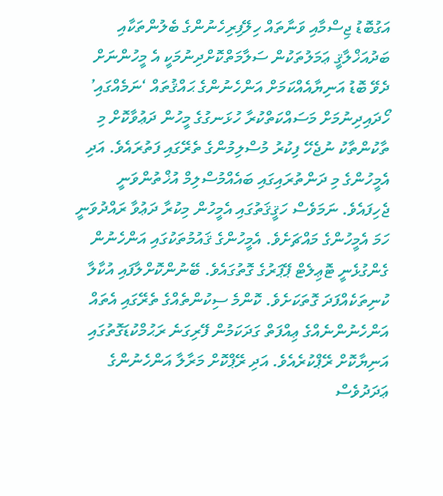އަގުބޮޑު ޖިސްމާއި ވަނާތައް ހިލޭފިރިހެނުންގެ ބެލުންތަކާއި ބަދުއަޚްލާޤީ ޢަމަލުތަކުން ސަލާމަތްކޮށްދިނުމަކީ އެ މީހުންނަށް ދެވޭ ބޮޑު އަނިޔާއެއްކަމަށް އަންހެނުންގެ ޙައްޤުތައް ‘ނަމެއްގައި’ ހޯދައިދިނުމަށް މަސައްކަތްކުރާ ހުޅަނގުގެ މީހުން ދަޢުވާކޮށް މި ތާކުންތާކު ނުޖެހޭ ފިކުރު މުސްލިމުންގެ ތެރޭގައި ފަތުރައެވެ. އަދި އެމީހުންގެ މި ދަންތުރައިގައި ބައެއްމުސްލިމް އުޚްތުންވަނީ ޖެހިފައެވެ. ނަމަވެސް ހަޤީޤަތުގައި އެމީހުން މިކުރާ ދަޢުވާ ރައްދުވަނީ ހަމަ އެމީހުންގެ މައްޗަށެވެ. އެމީހުންގެ ޤައުމުތަކުގައި އަންހެނުން ގެންގުޅެނީ ޓޮޢިލެޓް ޕޭޕަރުގެ ގޮތުގައެވެ. ބޭނުންކޮށްލާފައި އުކާލާ ކުނިތަކެއްފަދަ ގޮތަކަށެވެ. ކޮންމެ ސިކުންތެއްގެ ތެރޭގައި އެތައް އަންހެނުންނެއްގެ ޢިއްފަތް ގަދަކަމުން ފޭރިގަނެ ރަޙުމްކުޑަގޮތުގައި އަނިޔާކޮށް ރޭޕްކުރެއެވެ. އަދި ރޭޕްކޮށް މަރާލާ އަންހެނުންގެ ޢަދަދުވެސް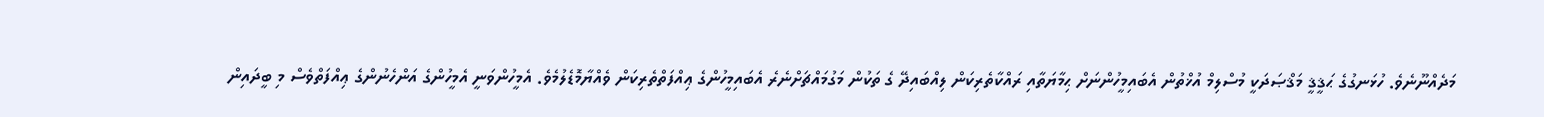މަދެއްނޫނެވެ. ހުޅަނގުގެ ޙަޤީޤީ މަޤްޞަދަކީ މުސްލިމް އުޚްތުން އެބައިމީހުންނަށް ޙިމާޔަތާއި ރައްކާތެރިކަން ލިއްބައިދޭ ގެ ތަކުން މަގުމައްޗަށްނެރެ އެބައިމީހުންގެ ޢިއްފަތްތެރިކަން ވެއްޔާމޮޑެލުމެވެ. އެމީހުންވަނީ އެމީހުންގެ އަންހެނުންގެ ޢިއްފަތްވެސް މި ބީދައިން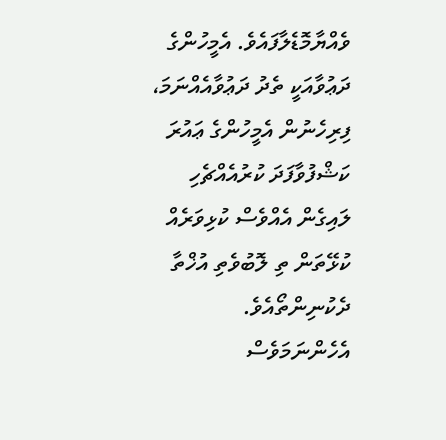ވެއްޔާމޮޑެލާފައެވެ. އެމީހުންގެ ދަޢުވާއަކީ ތެދު ދަޢުވާއެއްނަމަ، ފިރިހެނުން އެމީހުންގެ ޢައުރަ ކަޝްފުވާފަދަ ކުރުއެއްޗެހި ލައިގެން އެއްވެސް ކުޅިވަރެއް ކުޅޭތަން ތި ލޮބުވެތި އުޚްތާ ދެކުނިންތޯއެވެ. އެހެންނަމަވެސް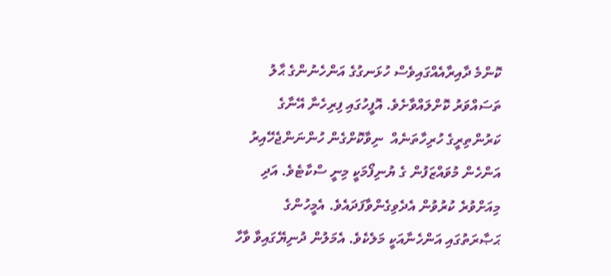ކޮންމެ ދާއިރާއެއްގައިވެސް ހުޅަނގުގެ އަންހެނުންގެ ޙާލު ތަސައްވަރު ކޮށްލައްވާށެވެ. އޮފީހުގައި ފިރިހެނާ އޭނާގެ ކަރުންތިރީގެ ހުރިހާތަނެއް  ނިވާކޮށްގެން ހުންނަންޖެހޭއިރު އަންހެން މުވައްޒަފުން ގެ ޔުނިފޯމަކީ މިނީ ސްކާޓެވެ. އަދި މިއަށްވުރެ ކުރުވުން އެދެވިގެންވާފަދައެވެ. އެމީހުންގެ ޙަޞާރަތުގައި އަންހެނާއަކީ މަލެކެވެ. އެމަލުން ދުނިޔޭގައިވާ ވާހާ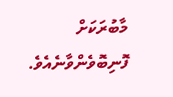މާބުރަކަށް ފޮނިބޮވެންވާނެއެވެ.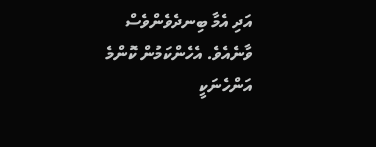އަދި އެމާ ބިނދެވެންވެސް ވާނެއެވެ. އެހެންކަމުން ކޮންމެ އަންހެނަކީ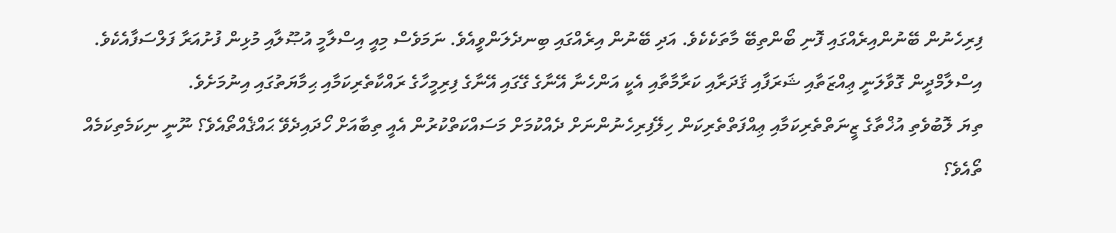ފިރިހެނުން ބޭނުންއިރެއްގައި ފޮނި ބޯންތިބޭ މާތަކެކެވެ. އަދި ބޭނުން އިރެއްގައި ބިނދެލަންވީއެވެ. ނަމަވެސް މިއީ އިސްލާމީ އުޞޫލާއި މުޅިން ފުށުއަރާ ފަލްސަފާއެކެވެ. އިސްލާމްދީން ގޮވާލަނީ ޢިއްޒަތާއި ޝަރަފާއި ޤަދަރާއި ކަރާމާތާއި އެކީ އަންހެނާ އޭނާގެ ގޭގައި އޭނާގެ ފިރިމީހާގެ ރައްކާތެރިކަމާއި ޙިމާޔަތުގައި އިނުމަށެވެ.
ތިޔަ ލޮބުވެތި އުޚްތާގެ ޒީނަތްތެރިކަމާއި ޢިއްފަތްތެރިކަން ހިލޭފިރިހެނުންނަށް ދެއްކުމަށް މަސައްކަތްކުރުން އެއީ ތިބާއަށް ހޯދައިދެވޭ ޙައްޤެއްތޯއެވެ؟ ނޫނީ ނިކަމެތިކަމެއް ތޯއެވެ؟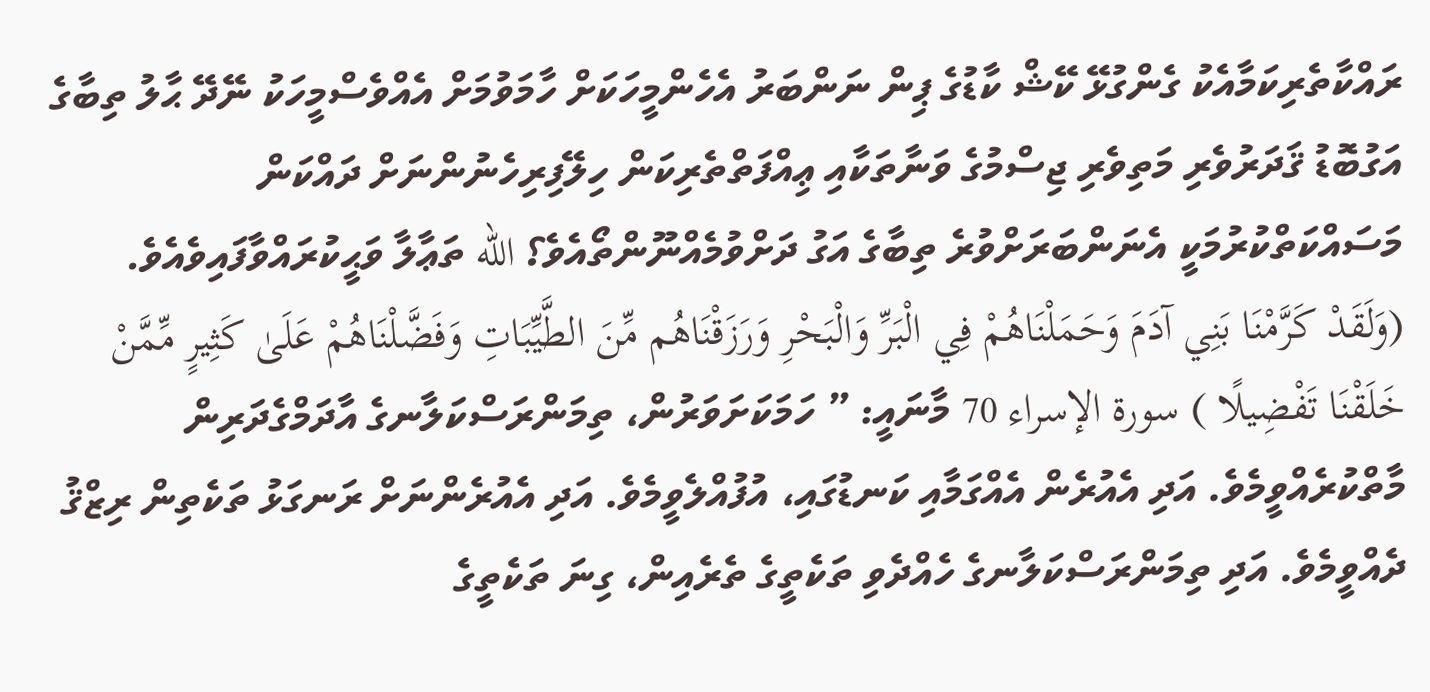ރައްކާތެރިކަމާއެކު ގެންގުޅޭ ކޭޝް ކާޑުގެ ޕިން ނަންބަރު އެހެންމީހަކަށް ހާމަވުމަށް އެއްވެސްމީހަކު ނޭދޭ ޙާލު ތިބާގެ އަގުބޮޑު ޤަދަރުވެރި މަތިވެރި ޖިސްމުގެ ވަނާތަކާއި ޢިއްފަތްތެރިކަން ހިލޭފިރިހެނުންނަށް ދައްކަން މަސައްކަތްކުރުމަކީ އެނަންބަރަށްވުރެ ތިބާގެ އަގު ދަށްވުމެއްނޫންތޯއެވެ؟ الله ތަޢާލާ ވަޙީކުރައްވާފައިވެއެވެ. (وَلَقَدْ كَرَّ‌مْنَا بَنِي آدَمَ وَحَمَلْنَاهُمْ فِي الْبَرِّ‌ وَالْبَحْرِ‌ وَرَ‌زَقْنَاهُم مِّنَ الطَّيِّبَاتِ وَفَضَّلْنَاهُمْ عَلَىٰ كَثِيرٍ‌ مِّمَّنْ خَلَقْنَا تَفْضِيلًا ) سورة الإسراء 70 މާނައީ: ” ހަމަކަށަވަރުން، ތިމަންރަސްކަލާނގެ އާދަމްގެދަރިން މާތްކުރެއްވީމެވެ. އަދި އެއުރެން އެއްގަމާއި ކަނޑުގައި، އުފުއްލެވީމެވެ. އަދި އެއުރެންނަށް ރަނގަޅު ތަކެތިން ރިޒްޤު ދެއްވީމެވެ. އަދި ތިމަންރަސްކަލާނގެ ހެއްދެވި ތަކެތީގެ ތެރެއިން، ގިނަ ތަކެތީގެ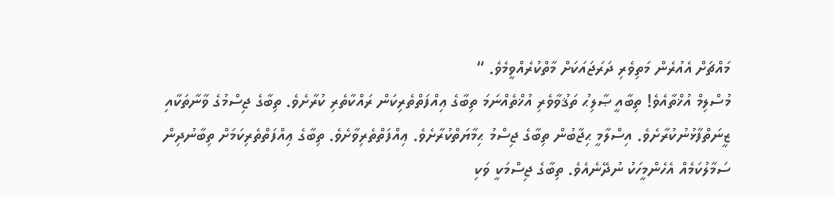މައްޗަށް އެއުރެން މަތިވެރި ދަރަޖައަކަށް މާތްކުރެއްވީމެވެ. “
މުސްލިމް އުޚްތާއެވެ! ތިބާއީ ޞާލިޙު ތަޤުވާވެރި އުޚްތެއްނަމަ ތިބާގެ ޢިއްފަތްތެރިކަން ރައްކާތެރި ކުރާށެވެ. ތިބާގެ ޖިސްމުގެ ވާނާތަކާއި ޒީނަތްފާޅުނުކުރާށެވެ. އިސްލާމީ ޙިޖާބުން ތިބާގެ ޖިސްމު ޙިމާޔަތްކުރާށެވެ. ޢިއްފަތްތެރިވާށެވެ. ތިބާގެ ޢިއްފަތްތެރިކަމަށް ތިބާނުދިން ސަމާލުކަމެއް އެހެންމީހަކު ނުދޭނެއެވެ. ތިބާގެ ޖިސްމަކީ ވަކި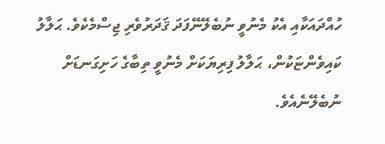ހުއްދައަކާއި އެކު މެނުވީ ނުބެލޭނޭފަދަ ޤަދަރުވެރި ޖިސްމެކެވެ. ޙަލާލު ކައިވެންޏަކުން، ޙަލާލު ފިރިޔަކަށް މެނުވީ ތިބާގެ ހަށިގަނޑަށް ނުބެލޭނެއެވެ.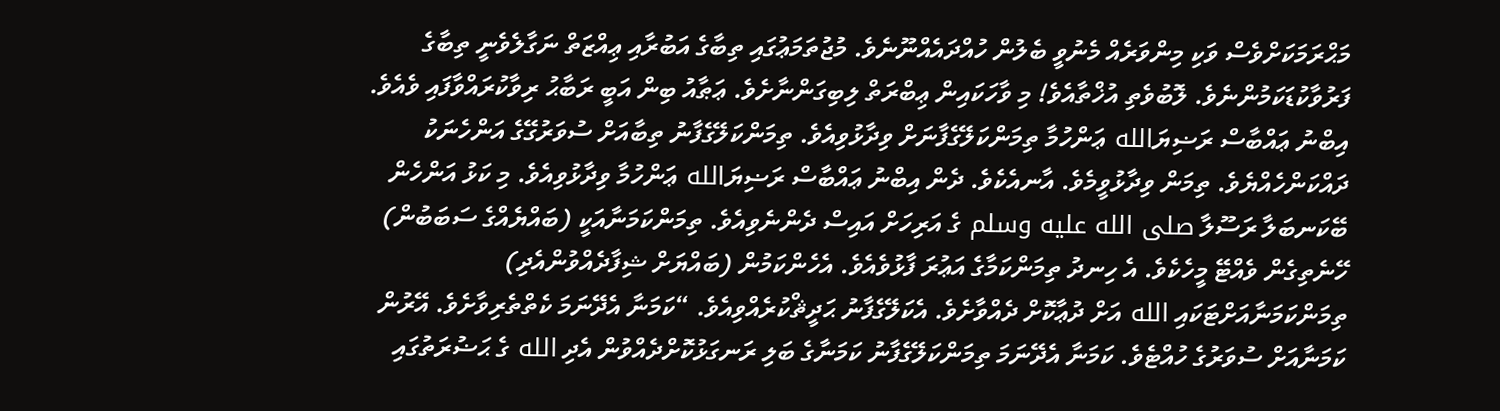މަޙްރަމަކަށްވެސް ވަކި މިންވަރެއް މެނުވީ ބެލުން ހުއްދައެއްނޫނެވެ. މުޖުތަމަޢުގައި ތިބާގެ އަބުރާއި ޢިއްޒަތް ނަގާލެވެނީ ތިބާގެ ފަރުވާކުޑަކަމުންނެވެ. ލޮބުވެތި އުޚްތާއެވެ! މި ވާހަކައިން ޢިބްރަތް ލިބިގަންނާށެވެ. ޢަޠާއު ބިން އަބީ ރަބާޙު ރިވާކުރައްވާފައި ވެއެވެ. އިބްނު ޢައްބާސް ރަޟިޔަالله ޢަންހުމާ ތިމަންކަލޭގެފާނަށް ވިދާޅުވިއެވެ. ތިމަންކަލޭގެފާނު ތިބާއަށް ސުވަރުގޭގެ އަންހެނަކު ދައްކަންހެއްޔެވެ. ތިމަން ވިދާޅުވީމެވެ. އާނއެކެވެ. ދެން އިބްނު ޢައްބާސް ރަޟިޔަالله ޢަންހުމާ ވިދާޅުވިއެވެ. މި ކަޅު އަންހެން ބޭކަނބަލާ ރަސޫލާ صلى الله عليه وسلم ގެ އަރިހަށް އައިސް ދެންނެވިއެވެ. ތިމަންކަމަނާއަކީ (ބައްޔެއްގެ ސަބަބުން) ހޭނެތިގެން ވެއްޓޭ މީހެކެވެ. އެ ހިނދު ތިމަންކަމާގެ އަޢުރަ ފާޅުވެއެވެ. އެހެންކަމުން (ބައްޔަށް ޝިފާދެއްވުންއެދި) ތިމަންކަމަނާއަށްޓަކައި الله އަށް ދުޢާކޮށް ދެއްވާށެވެ. އެކަލޭގެފާނު ޙަދީޘްކުރެއްވިއެވެ. “ކަމަނާ އެދޭނަމަ ކެތްތެރިވާށެވެ. އޭރުން ކަމަނާއަށް ސުވަރުގެ ހުއްޓެވެ. ކަމަނާ އެދޭނަމަ ތިމަންކަލޭގެފާނު ކަމަނާގެ ބަލި ރަނގަޅުކޮށްދެއްވުން އެދި الله ގެ ޙަޟުރަތުގައި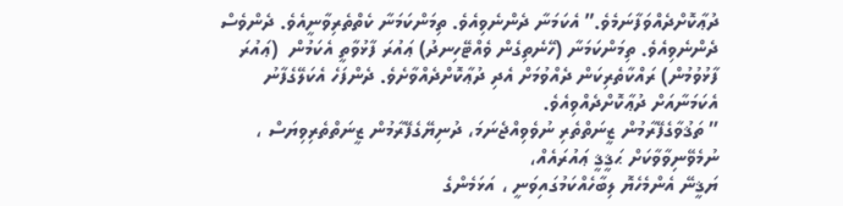ދުޢާކޮށްދެއްވަފާނަމެވެ.” އެކަމަނާ ދެންނެވިއެވެ. ތިމަންކަމަނާ ކެތްތެރިވާނީއެވެ. ދެންވެސް ދެންނެވިއެވެ. ތިމަންކަމަނާ (ހޭނެތިގެން ވެއްޓޭހިނދު) ޢައުރަ ފާޅުވާތީ އެކަމުން  (ޢައުރަ ފާޅުވުމުން) ރައްކާތެރިކަން ދެއްވުމަށް އެދި ދުޢާކޮށްދެއްވާށެވެ. ދެންފަހެ އެކަލޭގެފާނު އެކަމަނާއަށް ދުޢާކޮށްދެއްވިއެވެ.
” ތަޤުވާގެފޭރާމުން ޒީނަތްތެރި ނުވެވިއްޖެނަމަ، ދުނިޔޭގެފޭރާމުން ޒީނަތްތެރިވިޔަސް ، ނުމެވޭނިވާވާކަށް ޙަޤީޤީ ޢައުރައެއް،
ޔަޤީނޭ އެންމެހެޔޮ ލިބާހެއްކަމުގައިވަނީ ، އަޅަމެންގެ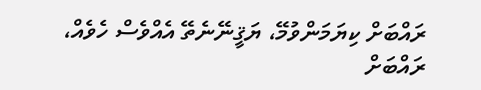ރައްބަށް ކިޔަމަންވުމޭ، ޔަޤީނޭނެތޭ އެއްވެސް ހެވެއް، ރައްބަށް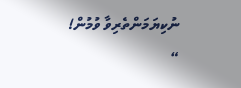ނުކިޔަމަންތެރިވާ ވުމުން! “